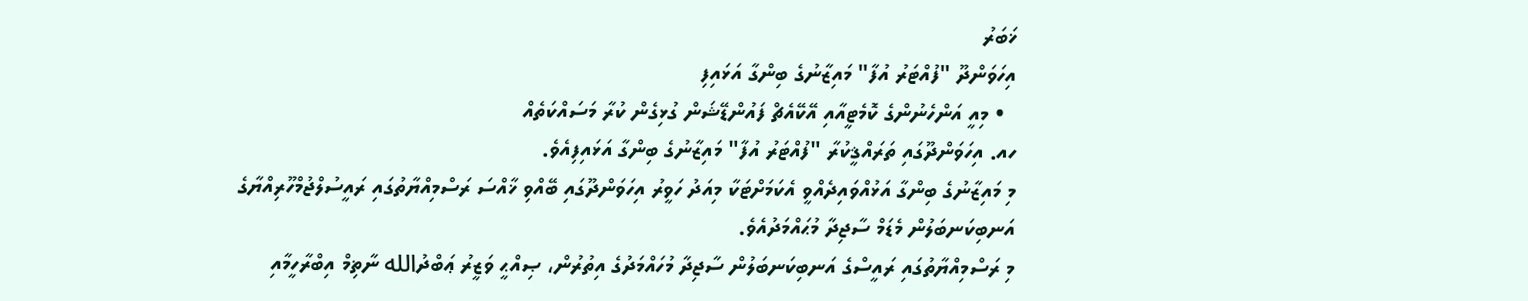ޚަބަރު
އިހަވަންދޫ "ފުއްޓަރު އުފާ" މައިޒާނުގެ ބިންގާ އަޅައިފި
  • މިއީ އަންހެނުންގެ ކޮމެޓީއާއި އޭކޭއެޗް ފައުންޑޭޝަން ގުޅިގެން ކުރާ މަސައްކަތެއް
ހއ. އިހަވަންދޫގައި ތަރައްޤީކުރާ "ފުއްޓަރު އުފާ" މައިޒާނުގެ ބިންގާ އަޅައިފިއެވެ.
މި މައިޒާނުގެ ބިންގާ އަޅުއްވައިދެއްވީ އެކަމަށްޓަކާ މިއަދު ހަވީރު އިހަވަންދޫގައި ބޭއްވި ޚާއްސަ ރަސްމިއްޔާތުގައި ރައީސުލްޖުމްހޫރިއްޔާގެ އަނބިކަނބަލުން މެޑަމް ސާޖިދާ މުޙައްމަދުއެވެ.
މި ރަސްމިއްޔާތުގައި ރައީސްގެ އަނބިކަނބަލުން ސާޖިދާ މުހައްމަދުގެ އިތުރުން، ޞިއްޙީ ވަޒީރު ޢަބްދުالله ނާޡިމް އިބްރާހީމާއި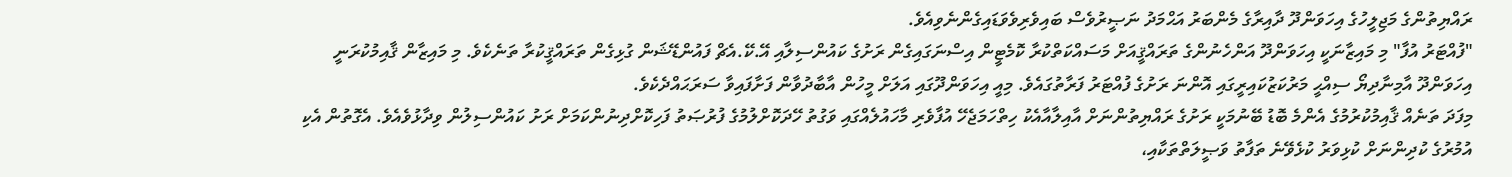ރައްޔިތުންގެ މަޖިލީހުގެ އިހަވަންދޫ ދާއިރާގެ މެންބަރު އަޙްމަދު ނަޞީރުވެސް ބައިވެރިވެވަޑައިގެންނެވިއެވެ.
"ފުއްޓަރު އުފާ" މި މައިޒާނަކީ އިހަވަންދޫ އަންހެނުންގެ ތަރައްޤީއަށް މަސައްކަތްކުރާ ކޮމެޓީން އިސްނަގައިގެން ރަށުގެ ކައުންސިލާއި އޭ.ކޭ.އެޗް ފައުންޑޭޝަން ގުޅިގެން ތަރައްޤީކުރާ ތަނެކެވެ. މި މައިޒާން ޤާއިމުކުރަނީ އިހަވަންދޫ އާމިނާދިޔޯ ސިއްޙީ މަރުކަޒުކައިރީގައި އޮންނަ ރަށުގެ ފުއްޓަރު ފަރާތުގައެވެ. މިއީ އިހަވަންދޫގައި އަލަށް މީހުން އާބާދުވާން ފަށާފައިވާ ސަރަޙައްދެކެވެ.
މިފަދަ ތަނެއް ޤާއިމުކުރުމުގެ އެންމެ ބޮޑު ބޭނުމަކީ ރަށުގެ ރައްޔިތުންނަށް އާއިލާއާއެކު ހިތްހަމަޖެހޭ އުފާވެރި މާހައުލެއްގައި ވަގުތު ހޭދަކޮށްލުމުގެ ފުރުޞަތު ފަހިކޮށްދިނުންކަމަށް ރަށު ކައުންސިލުން ވިދާޅުވެއެވެ. އެގޮތުން އެކި އުމުރުގެ ކުދިންނަށް ކުޅިވަރު ކުޅެވޭނެ ތަފާތު ވަޞީލަތްތަކާއި،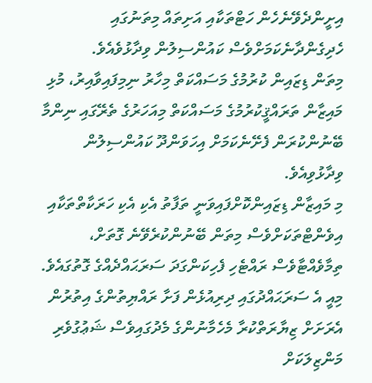އިށީންދެވޭނެހެން ހަޓްތަކާއި އަށިތައް މިތަނުގައި ހެދިގެންދާނެކަމަށްވެސް ކައުންސިލުން ވިދާޅުވެއެވެ.
މިތަން ޑިޒައިން ކުރުމުގެ މަސައްކަތް މިހާރު ނިމިފައިވާއިރު، މުޅި މައިޒާން ތަރައްޤީކުރުމުގެ މަސައްކަތް މިއަހަރުގެ ތެރޭގައި ނިންމާ ބޭނުންކުރަން ފެށޭނެކަމަށް އިހަވަންދޫ ކައުންސިލުން ވިދާޅުވިއެވެ.
މި މައިޒާން ޑިޒައިންކޮށްފައިވަނީ ތަފާތު އެކި އެކި ހަރަކާތްތަކާއި އިވެންޓްތަކަށްވެސް މިތަން ބޭނުންކުރެވޭނެ ގޮތަށް، ތިމާވެއްޓާވެސް ރައްޓެހި ފެހިކަންގަދަ ސަރަޙައްދެއްގެ ގޮތުގައެވެ. މިއީ އެ ސަރަޙައްދުގައި ދިރިއުޅެން ފަށާ ރައްޔިތުންގެ އިތުރުން އެރަށަށް ޒިޔާރަތްކުރާ މެހެމާނުންގެ މެދުގައިވެސް ޝަޢުގުވެރި މަންޒިލަކަށް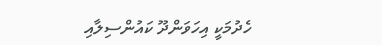ހެދުމަކީ އިހަވަންދޫ ކައުންސިލާއި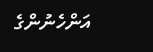އަންހެނުންގެ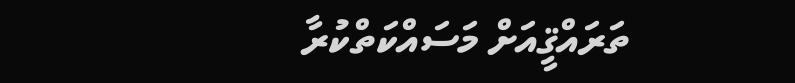ތަރައްޤީއަށް މަސައްކަތްކުރާ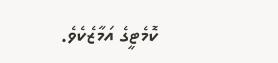ކޮމެޓީގެ އަމާޒެކެވެ.